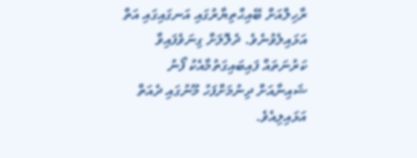ރާހިލްއަށް ބޭއިޙްތިޔާރުގައި އަނގައިގައި އަތް އަޅައިލެވުނެވެ. ދެލޮލަށް ގިނަވެފައިވާ ކަރުނަތައް ފައިބައިގަތުމާއެކު ފޯނު ޝައިނާއަށް ދިނުމަށްފަހު މޫނުގައި ދެއަތް އަޅައިލިއެވެ.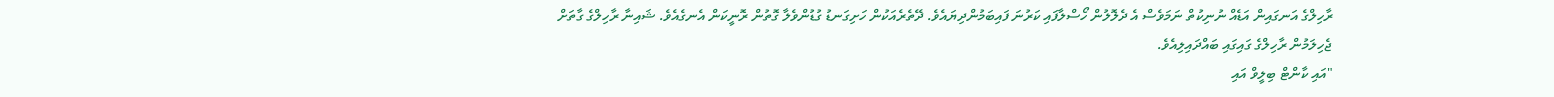ރާހިލްގެ އަނގައިން އަޑެއް ނުނިކުތް ނަމަވެސް އެ ދެލޮލުން ހޯސްލާފައި ކަރުނަ ފައިބަމުންދިޔައެވެ. ދޭތެރެއަކުން ހަށިގަނޑު ގުޑުންވެލާ ގޮތުން ރޮނީކަން އެނގެއެވެ. ޝައިނާ ރާހިލްގެ ގާތަށް ޖެހިލަމުން ރާހިލްގެ ގައިގައި ބައްދައިލިއެވެ.
"އައި ކާންޓް ބިލީވް އައި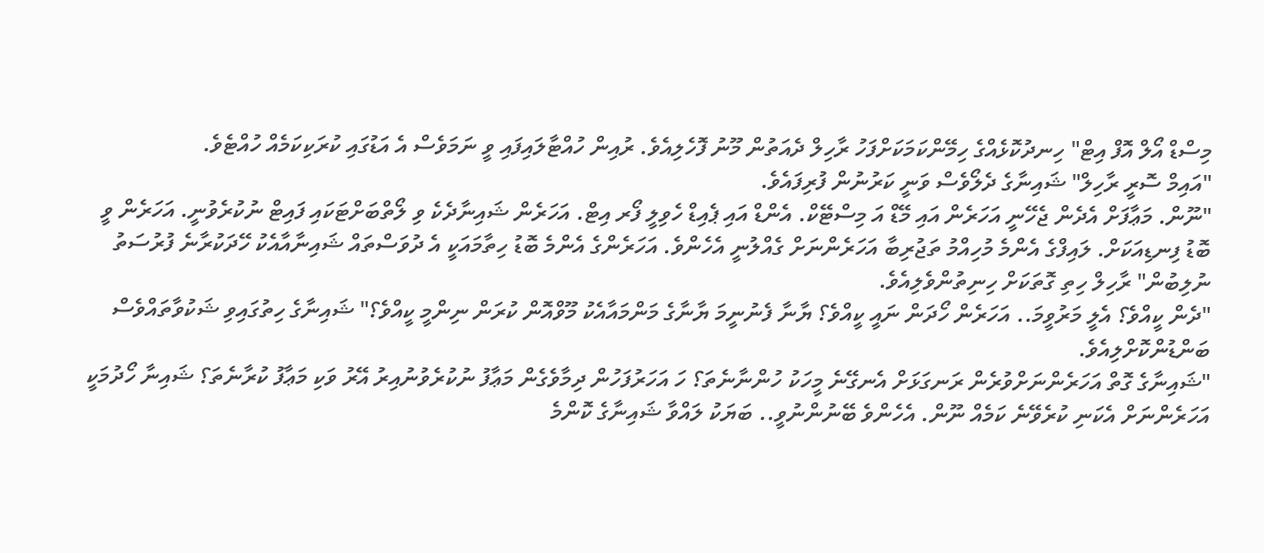މިސްޑް އޯލް އޮފް އިޓް" ހިނދުކޮޅެއްގެ ހިމޭންކަމަކަށްފަހު ރާހިލް ދެއަތުން މޫނު ފޮހެލިއެވެ. ރުއިން ހުއްޓާލައިފައި ވީ ނަމަވެސް އެ އަޑުގައި ކުރަކިކަމެއް ހުއްޓެވެ.
"އައިމް ސޮރީ ރާހިލް" ޝައިނާގެ ދެލޯވެސް ވަނީ ކަރުނުން ފުރިފައެވެ.
"ނޫން. މަޢާފަށް އެދެން ޖެހޭނީ އަހަރެން އައި މޭޑް އަ މިސްޓޭކް. އެންޑް އައި ޕެއިޑް ހެވިލީ ފޯރ އިޓް. އަހަރެން ޝައިނާދެކެ ވި ލޯތްބަށްޓަކައި ފައިޓް ނުކުރެވުނީ. އަހަރެން ވީ ބޮޑު ފިނޑިއަކަށް. ލައިފްގެ އެންމެ މުހިއްމު ތަޖުރިބާ އަހަރެންނަށް ގެއްލުނީ އެހެންވެ. އަހަރެންގެ އެންމެ ބޮޑު ހިތާމައަކީ އެ ދުވަސްތައް ޝައިނާއާއެކު ހޭދަކުރާނެ ފުރުސަތު ނުލިބުން" ރާހިލް ހިތި ގޮތަކަށް ހިނިތުންވެލިއެވެ.
"ދެން ކީއްވެ؟ އެލީ މަރުވީމަ.. އަހަރެން ހޯދަން ނައީ ކީއްވެ؟ ޔާނާ ފެނުނީމަ ޔާނާގެ މަންމައާއެކު މޫވްއޮން ކުރަން ނިންމީ ކީއްވެ؟" ޝައިނާގެ ހިތުގައިވި ޝަކުވާތައްވެސް ބަންޑުންކޮށްލިއެވެ.
"ޝައިނާގެ ގޮތް އަހަރެންނަށްވުރެން ރަނގަޅަށް އެނގޭނެ މީހަކު ހުންނާނެތަ؟ ހަ އަހަރުފަހުން ދިމާވެގެން މަޢާފު ނުކުރެވުނުއިރު އޭރު ވަކި މަޢާފު ކުރާނެތަ؟ ޝައިނާ ހޯދުމަކީ އަހަރެންނަށް އެކަނި ކުރެވޭނެ ކަމެއް ނޫން. އެހެންވެ ބޭނުންނުވީ.. ބަޔަކު ލައްވާ ޝައިނާގެ ކޮންމެ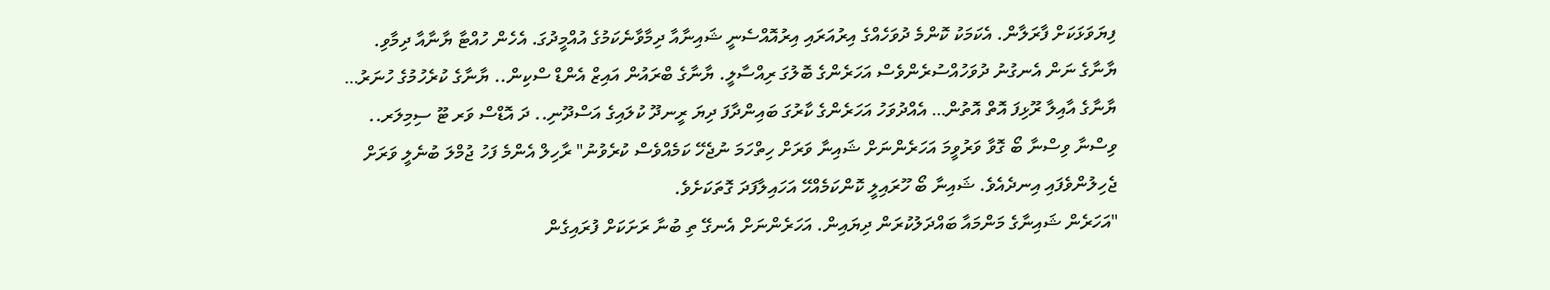ފިޔަވަޅަކަށް ފާރަލާން. އެކަމަކު ކޮންމެ ދުވަހެއްގެ އިރުއަރައި އިރުއޮއްސެނީ ޝައިނާއާ ދިމާވާނެކަމުގެ އުއްމީދުގަ. އެހެން ހުއްޓާ ޔާނާއާ ދިމާވި. ޔާނާގެ ނަން އެނގުނު ދުވަހުއްސުރެންވެސް އަހަރެންގެ ބޮލުގަ ރިއްސާލީ. ޔާނާގެ ބްރައުން އައިޒް އެންޑް ސްކިން.. ޔާނާގެ ކުރެހުމުގެ ހުނަރު… ޔާނާގެ އާއިލާ ރޫޅިފަ އޮތް އޮތުން… އެއްދުވަހު އަހަރެންގެ ކާރުގަ ބައިންދާފަ ދިޔަ ރީނދޫ ކުލައިގެ އަސްދޫނި.. ދަ އޮޑްސް ވަރ ޓޫ ސިމިލަރ.. ވިސްނާ ވިސްނާ ބޯ ގޮވާ ވަރުވީމަ އަހަރެންނަށް ޝައިނާ ވަރަށް ހިތްހަމަ ނުޖެހޭ ކަމެއްވެސް ކުރެވުނު" ރާހިލް އެންމެ ފަހު ޖުމްލަ ބުނެލީ ވަރަށް ޖެހިލުންވެފައި އިނދެއެވެ. ޝައިނާ ބޯ ހޫރައިލީ ކޮންކަމެއްހޭ އަހައިލާފަދަ ގޮތަކަށެވެ.
"އަހަރެން ޝައިނާގެ މަންމައާ ބައްދަލުކުރަން ދިޔައިން. އަހަރެންނަށް އެނގޭ ތި ބުނާ ރަށަކަށް ފުރައިގެން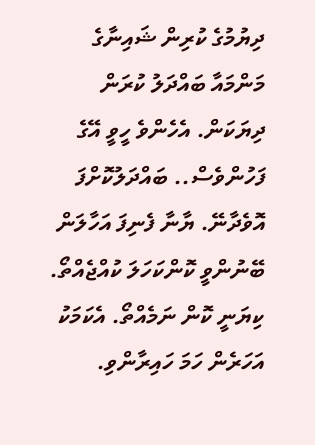ދިޔުމުގެ ކުރިން ޝައިނާގެ މަންމައާ ބައްދަލު ކުރަން ދިޔަކަން. އެހެންވެ ހީވީ އޭގެ ފަހުންވެސް.. ބައްދަލުކޮށްފަ އޮވެދާނޭ. ޔާނާ ފެނިފަ އަހާލަން ބޭނުންވީ ކޮންކަހަލަ ކުއްޖެއްތޯ. ކިޔަނީ ކޮން ނަމެއްތޯ. އެކަމަކު އަހަރެން ހަމަ ހައިރާންވި.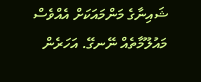ޝައިނާގެ މަންމައަކަށް އެއްވެސް މައުލޫމާތެއް ނޭނގޭ. އަހަރެން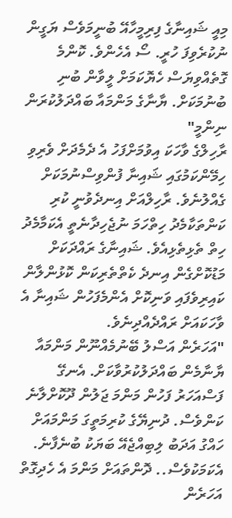މިއީ ޝައިނާގެ ފިރިމީހާއޭ ބުނީމަވެސް ޔަގީން ނުކުރެވިފަ ހުރީ. ސޯ އެހެންވެ. ކޮންމެ ގޮތެއްވިޔަސް ހެޔޮކަމަށް ލީވާން ބުނި ބުނުމަކަށް. ޔާނާގެ މަންމައާ ބައްދަލުކުރަން ނިންމީ"
ރާހިލްގެ ވާހަކަ އިވުމަށްފަހު އެ ދެމެދަށް ވެރިވި ހިމޭންކަމުގައި ޝައިނާ ފުންވިސްނުމަކަށް ގެއްލުނެވެ. ރާހިލްއަށް އިނދެވުނީ ކުރި ކަންތަކާމެދު ހިތްހަމަ ނުޖެހިދާނެތީ އެކަމާމެދު ހިތް ތެޅިތެޅިއެވެ. ޝައިނާގެ ރައްދަކަށް މަޑުކޮށްގެން އިނދެ ކެތްތެރިކަން ކޮޅުންލާން ކައިރިވެފައި ވަނިކޮށް އެންމެފަހުން ޝައިނާ އެ ވާހަކައަށް ރައްދެއްދިނެވެ.
"އަހަރެން އަސްލު ބޭނުމެއްނޫން މަންމައާ ޔާނާމެން ބައްދަލުކުރުވާކަށް. އެނގޭ ފަސްއަހަރު ފަހުން މަންމަ ޖަލުން ދޫކޮށްލާނެ ކަންވެސް. ދުނިޔޭގެ ކުރިމަތީގަ މަންމައަށް ހައްގު އަދަބު ލިބިއްޖެއޭ ބަޔަކު ބުނެފާނެ. އެކަމަކުވެސް.. ދޮންތައަށް މަންމަ އެ ހެދިގޮތް އަހަރެން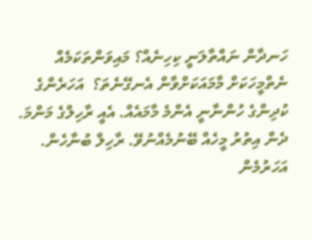ހަނދާން ނައްތާލަނީ ކިހިނެއް؟ މައިވަންތަކަމެއް ނެތްމީހަކަށް މާމައަކަށްވާން އެނގޭނެތަ؟  އަހަރެންގެ ކުދިންގެ ހުންނާނީ އެންމެ މާމައެއް. އެއީ ރާހިލްގެ މަންމަ. ދެން އިތުރު މީހެއް ބޭނުމެއްނުވޭ. ރާހިލް ބުނާހެން. އަހަރުމެން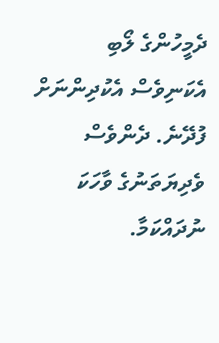ދެމީހުންގެ ލޯބި އެކަނިވެސް އެކުދިންނަށް ފުދޭނެ. ދެންވެސް ވެދިޔަތަނުގެ ވާހަކަ ނުދައްކަމާ.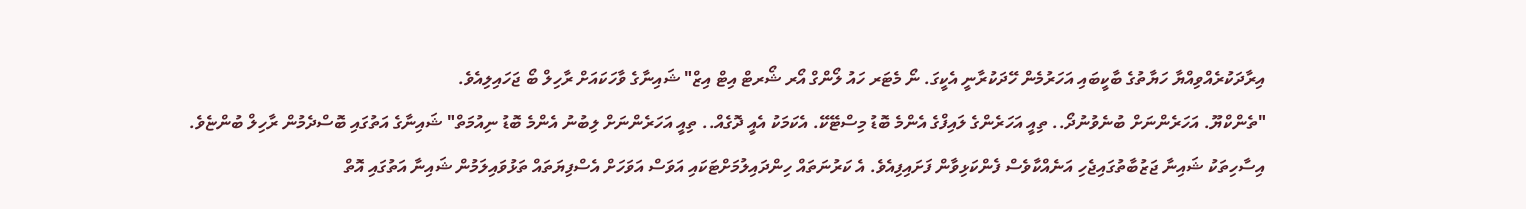އިރާދަކުރެއްވިއްޔާ ހަޔާތުގެ ބާކީބައި އަހަރުމެން ހޭދަކުރާނީ އެކީގަ. ނޯ މެޓަރ ހައު ލޯންގް އޯރ ޝޯރޓް އިޓް އިޒް" ޝައިނާގެ ވާހަކައަށް ރާހިލް ބޯ ޖަހައިލިއެވެ.
"ތެންކްޔޫ. އަހަރެންނަށް ބުނެވުނުދޯ.. ތިއީ އަހަރެންގެ ލައިފްގެ އެންމެ ބޮޑު މިސްޓޭކޭ. އެކަމަކު އެއީ ދޮގެއް.. ތިއީ އަހަރެންނަށް ލިބުނު އެންމެ ބޮޑު ނިއުމަތް" ޝައިނާގެ އަތުގައި ބޮސްދެމުން ރާހިލް ބުންޏެވެ. އިސާހިތަކު ޝައިނާ ޖަޒުބާތުގައިޖެހި އަނެއްކާވެސް ފެންކަޅިވާން ފަށައިފިއެވެ. އެ ކަރުނަތައް ހިންދައިލުމަށްޓަކައި އަވަސް އަވަހަށް އެސްފިޔަތައް ތަޅުވައިލަމުން ޝައިނާ އަތުގައި އޮތް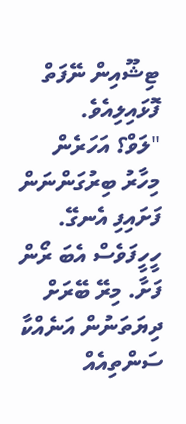ޓިޝޫއިން ނޭފަތް ފޮޅައިލިއެވެ.
"ލަވް؟ އަހަރެން މިހާރު ބިރުގަންނަން ފަށައިފި އެނގޭ. ހީހީފަވެސް އެބަ ރޯން ފަށާ. މިރޭ ބޭރަށް ދިޔަތަނުން އަނެއްކާ ސަންތިއެއް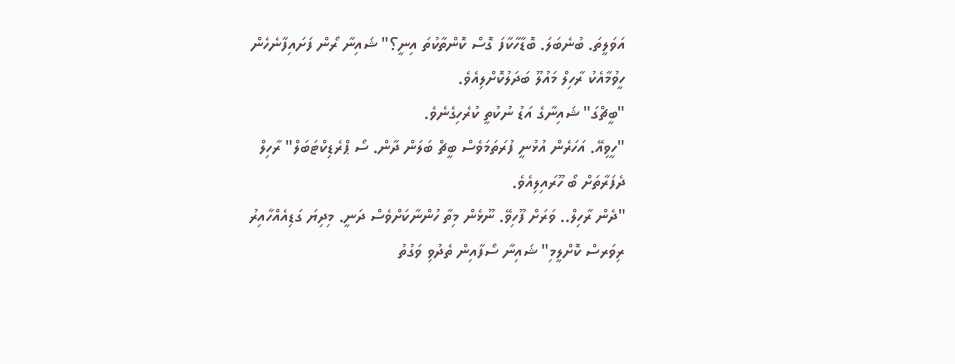އަވަލީތަ. ބުނެބަލަ. ބޮޑާހާކާފަ ގޮސް ކޮންތާކުތަ އިނީ؟" ޝައިނާ ރޯން ފަށައިފާނެހެން ހީވުމާއެކު ރާހިލް މައުލޫ ބަދަލުކޮށްލިއެވެ.
"ބީޗްގަ" ޝައިނާގެ އަޑު ނުކުތީ ކުރެހިގެނެވެ.
"ހީވިއޭ. އަހަރެން އުޅުނީ ފުރަތަމަވެސް ބީޗް ބަލަން ދާން. ސޯ ޕްރެޑިކްޓަބަލް" ރާހިލް ދެފަރާތަށް ބޯ ހޫރައިލިއެވެ.
"ދެން ރާހިލް.. ވަރަށް ފޫހިވޭ. ނޫޅެން މިތާ ހުންނާކަށްވެސް ދަނީ. މިދިޔަ ގަޑިއެއްހާއިރު ރިވަރސް ކޮށްލީމި" ޝައިނާ ސޯފާއިން ތެދުވި ވަގުތު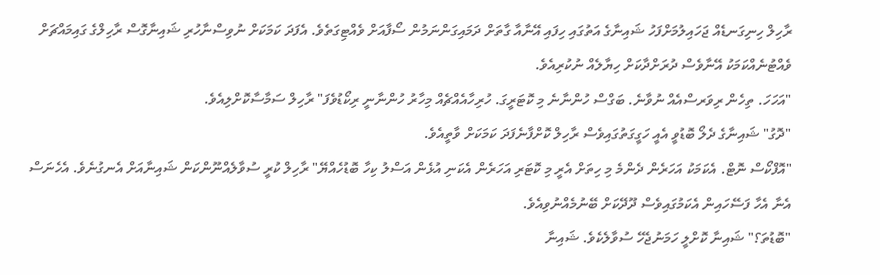ރާހިލް ހިނިގަނޑެއް ޖަހައިލުމަށްފަހު ޝައިނާގެ އަތުގައި ހިފައި އޭނާއާ ގާތަށް ދަމައިގަންނަމުން ސޯފާއަށް ވެއްޓިގަތެވެ. އެފަދަ ކަމަކަށް ނުވިސްނާހުރި ޝައިނާގޮސް ރާހިލްގެ ގައިމައްޗަށް ވެއްޓުނެއްކަމަކު އޭނާވެސް ދުރަށްދާކަށް ހިޔާލެއް ނުކުރިއެވެ.
"އަހަހަ. ތިހެން ރިވަރސްއެއް ނުވާނެ. ބަގްސް ހުންނާނެ މި ކޮޓަރީގަ. ހުރިހާއެއްޗެއް މިހާރު ހުންނާނީ ރިކޯޑުވެފަ" ރާހިލް ސަމާސާކޮށްލިއެވެ.
"ދޮގު" ޝައިނާގެ ދެލޯ ބޮޑުވީ އެއީ ހަގީގަތުގައިވެސް ރާހިލް ކޮށްފާނެފަދަ ކަމަކަށް ވާތީއެވެ.
"އޮފްކޯސް ނޮޓް. އެކަމަކު އަހަރެން ދެންމެ މި ހިތަށް އެރީ މި ކޮޓަރި އަހަރެން އެކަނި އުޅެން އަސްލު ކިހާ ބޮޑުހެއްޔޭ" ރާހިލް ކުރީ ސުވާލެއްނޫންކަން ޝައިނާއަށް އެނގުނެވެ. އެހެނަސް އެނާ އެހާ ފަސޭހައިން އެކަމުގައިވެސް ދޫދޭކަށް ބޭނުމެއްނުވިއެވެ.
"ބޮޑުތަ؟" ޝައިނާ ކޮށްލީ ހަމަނުޖެހޭ ސުވާލެކެވެ. ޝައިނާ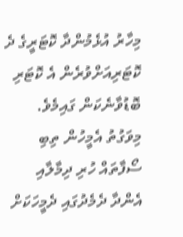މިހާރު އުޅެމުންދާ ކޮޓަރީގެ ދެ ކޮޓަރިއަށްވުރެން އެ ކޮޓަރި ބޮޑުވާނެކަން ގައިމެވެ. މިވަގުތު އެމީހުން ތިބި ސޯފާތައް ހުރި ދިމާލާއި އެންދާ ދެމެދުގައި ދެމީހަކަށް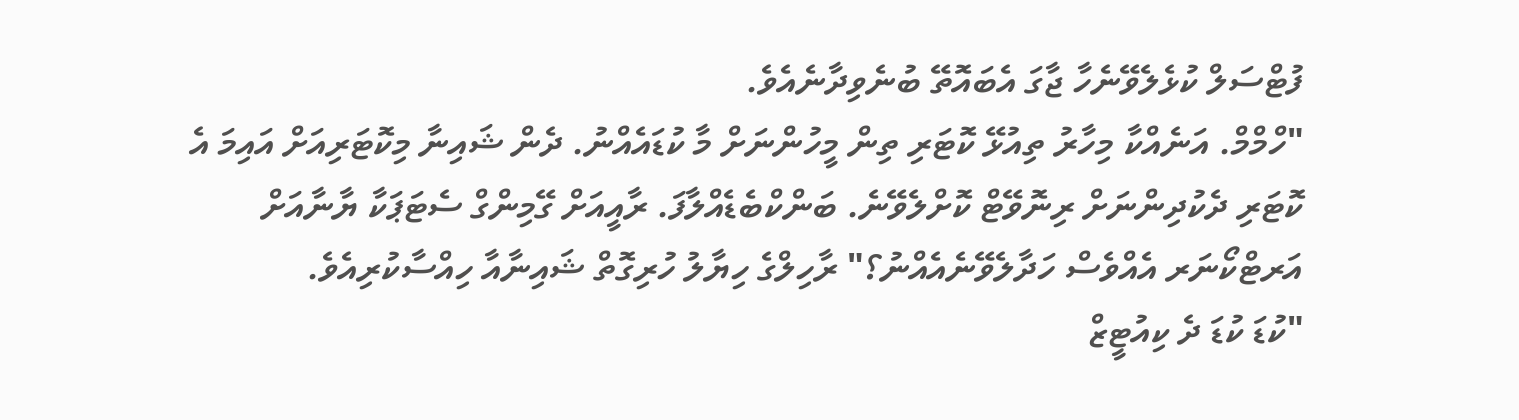ފުޓްސަލް ކުޅެލެވޭނެހާ ޖާގަ އެބައޮތޭ ބުނެވިދާނެއެވެ.
"ހްމްމް. އަނެއްކާ މިހާރު ތިއުޅޭ ކޮޓަރި ތިން މީހުންނަށް މާ ކުޑައެއްނު. ދެން ޝައިނާ މިކޮޓަރިއަށް އައިމަ އެ ކޮޓަރި ދެކުދިންނަށް ރިނޮވޭޓް ކޮށްލެވޭނެ. ބަންކްބެޑެއްލާފަ. ރާއީއަށް ގޭމިންގް ސެޓަޕަކާ ޔާނާއަށް އަރޓްކޯނަރ އެއްވެސް ހަދާލެވޭނެއެއްނު؟" ރާހިލްގެ ހިޔާލު ހުރިގޮތް ޝައިނާއާ ހިއްސާކުރިއެވެ.
"ކުޑަ ކުޑަ ދެ ކިއުޓީޒް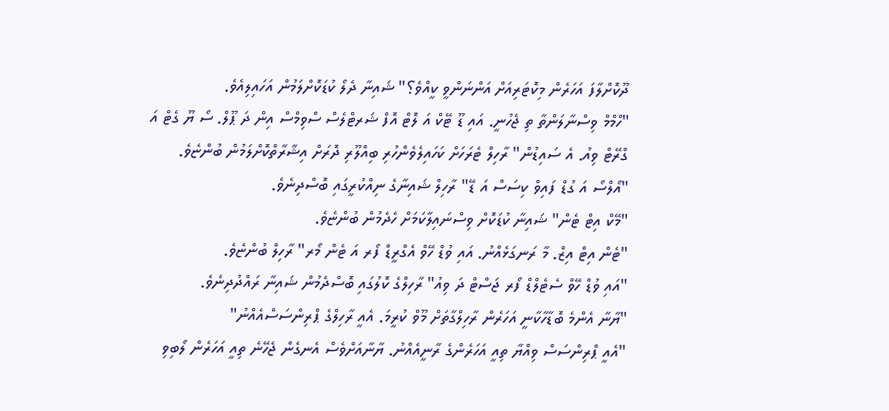ދޫކޮށްލާފަ އަހަރެން މިކޮޓަރިއަށް އަންނަންވީ ކީއްވެ؟" ޝައިނާ ދެލޯ ކުޑަކޮށްލަމުން އަހައިލިއެވެ.
"ހްމްމް ވިސްނާލަންތާ ތި ޖެހުނީ. އައި ޑޫ ޓޭކް އަ ލޮޓް އޮފް ޝަރޓްލެސް ސްވިމްސް އިން ދަ ޕޫލް. ސޯ ޔޫ ގެޓް އަ ގްރޭޓް ވިއު. އެ ސައިޑުން" ރާހިލް ޓެރަހަށް ކަހައިލެވެންހުރި ބިއްލޫރި ދޮރަށް އިޝާރާތްކޮށްލަމުން ބުންޏެވެ.
"އޯލްސޯ އަ ގުޑް ފައިވް ކިސަސް އަ ޑޭ" ރާހިލް ޝައިނާގެ ނިއްކުރީގައި ބޮސްދިނެވެ.
"މޭކް އިޓް ޓެން" ޝައިނާ ކުޑަކޮށް ވިސްނައިލާކަމަށް ހެދެމުން ބުންޏެވެ.
"ޓެން އިޓް އިޒް. މާ ރަނގަޅެއްނު. އައި ވުޑް ހޭވް އެގްރީޑް ފޯރ އަ ޓެން މޯރ" ރާހިލް ބުންޏެވެ.
"އައި ވުޑް ހޭވް ސެޓެލްޑް ފޯރ ޖަސްޓް ދަ ވިއު" ރާހިލްގެ ކޮލުގައި ބޮސްދެމުން ޝައިނާ ރައްދުދިނެވެ.
"ޔާނާ އެންމެ ބޮޑާހާކާނީ އަހަރެން ރާހިލްގާތަށް މޫވް ކުރީމަ. އެއީ ރާހިލްގެ ޕްރިންސަސްއެއްނު"
"އެއީ ޕްރިންސަސް ވިއްޔާ ތިއީ އަހަރެންގެ ރާނީއެއްނު. ޔާނާއަށްވެސް އެނގެން ޖެހޭނެ ތިއީ އަހަރެން ލޯބިވި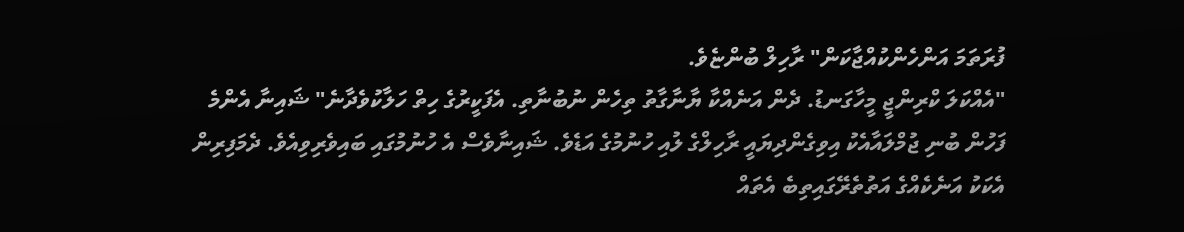ފުރަތަމަ އަންހެންކުއްޖާކަން" ރާހިލް ބުންޏެވެ.
"އެއްކަލަ ކްރިންޖީ މީހާގަނޑު. ދެން އަނެއްކާ ޔާނާގާތު ތިހެން ނުބުނާތި. އެފަކީރުގެ ހިތް ހަލާކުވެދާނެ" ޝައިނާ އެންމެ ފަހުން ބުނި ޖުމްލައާއެކު އިވިގެންދިޔައީ ރާހިލްގެ ލުއި ހުނުމުގެ އަޑެވެ. ޝައިނާވެސް އެ ހުނުމުގައި ބައިވެރިވިއެވެ. ދެމަފިރިން އެކަކު އަނެކެއްގެ އަތުތެރޭގައިތިބެ އެތައް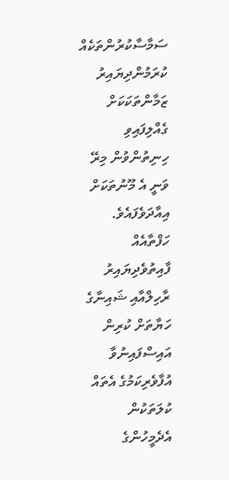ސަމާސާކުރުންތަކެއް ކުރަމުންދިޔައިރު ޒަމާންތަކަކަށް ގެއްލިފައިވި ހިނިތުންވުން މިރޭ ވަނީ އެ މޫނުތަކަށް އިއާދަވެފައެވެ.
ހަފްތާއެއް ފާއިތުވެދިޔައިރު ރާހިލްއާއި ޝައިނާގެ ހަޔާތަށް ކުރިން އައިސްފައިނުވާ އުފާވެރިކަމުގެ އެތައް ކުލަތަކުން އެދެމީހުންގެ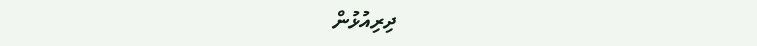ދިރިއުޅުން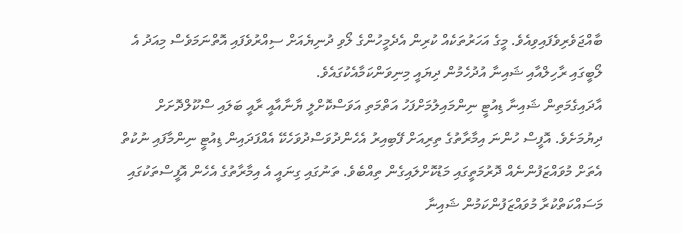ބާއްޖަވެރިވެފައިވިއެވެ. މީގެ އަހަރުތަކެއް ކުރިން އެދެމީހުންގެ ލޯވި ދުނިޔެއަށް ސިއްރުވެފައި އޮތްނަމަވެސް މިއަދު އެ ލޯބީގައި ރާހިލްއާއި ޝައިނާ އުދުހެމުން ދިޔައީ މިނިވަންކަމާއެކުގައެވެ.
އާދައިގެމަތިން ޝައިނާ ޑިއުޓީ ނިންމައިލުމަށްފަހު އަތްމަތި އަވަސްކޮށްލީ ޔާނާއާއީ ރާއީ ބަލައި ސްކޫލްދޮށަށް ދިޔުމަށެވެ. އޮފީސް ހުންނަ އިމާރާތުގެ ތިރިއަށް ފޭބިއިރު އެހެންދުވަސްދުވަހެކޭ އެއްފަދައިން ޑިއުޓީ ނިންމާފައި ނުކުތް އެތަށް މުވައްޒަފުންނެއް ދޮރުމަތީގައި މަޑުކޮށްލައިގެން ތިއްބެވެ. ތަނުގައި ގިނައީ އެ އިމާރާތުގެ އެހެން އޮފީސްތަކުގައި މަސައްކަތްކުރާ މުވައްޒަފުންކަމުން ޝައިނާ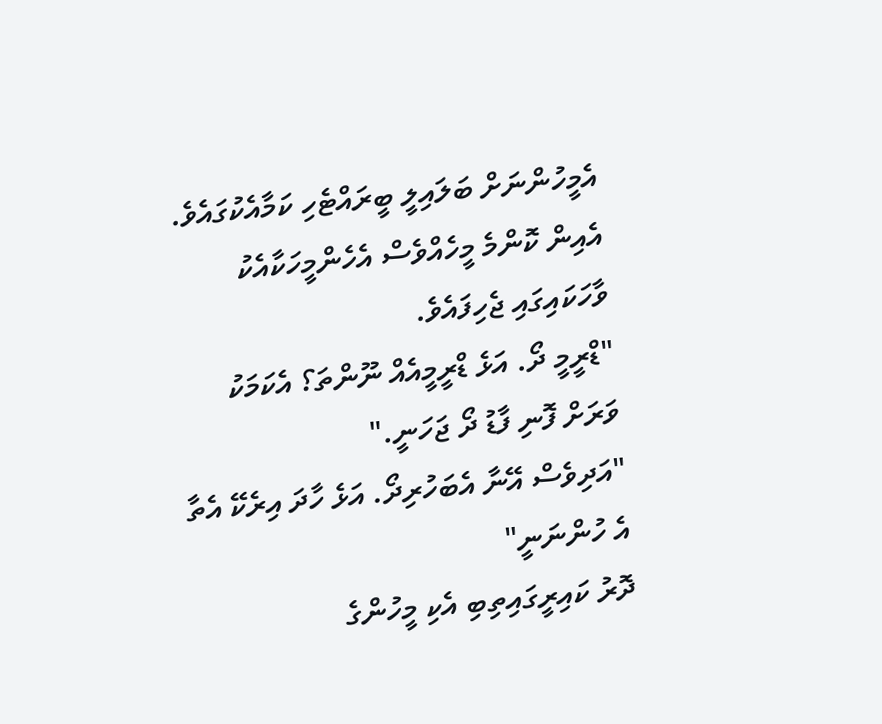އެމީހުންނަށް ބަލައިލީ ބީރައްޓެހި ކަމާއެކުގައެވެ. އެއިން ކޮންމެ މީހެއްވެސް އެހެންމީހަކާއެކު ވާހަކައިގައި ޖެހިފައެވެ.
"ޑްރީމީ ދޯ. އަޅެ ޑްރީމީއެއް ނޫންތަ؟ އެކަމަކު ވަރަށް ފޮނި ފާޑު ދޯ ޖަހަނީ."
"އަދިވެސް އޭނާ އެބަހުރިދޯ. އަޅެ ހާދަ އިރެކޭ އެތާ އެ ހުންނަނީ"
ދޮރު ކައިރީގައިތިބި އެކި މީހުންގެ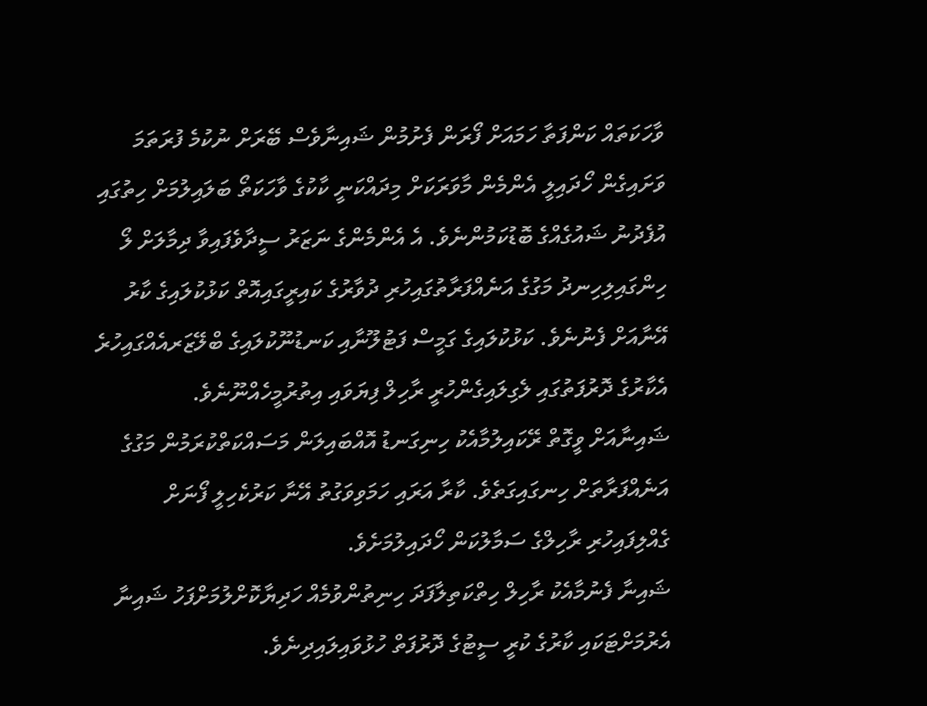ވާހަކަތައް ކަންފަތާ ހަމައަށް ފޯރަން ފެށުމުން ޝައިނާވެސް ބޭރަށް ނުކުމެ ފުރަތަމަ ވަށައިގެން ހޯދައިލީ އެންމެން މާވަރަކަށް މިދައްކަނީ ކާކުގެ ވާހަކަތޯ ބަލައިލުމަށް ހިތުގައި އުފެދުނު ޝައުގެއްގެ ބޮޑުކަމުންނެވެ. އެ އެންމެންގެ ނަޒަރު ސީދާވެފައިވާ ދިމާލަށް ލޯ ހިންގައިލިހިނދު މަގުގެ އަނެއްފަރާތުގައިހުރި ދުވާރުގެ ކައިރީގައިއޮތް ކަޅުކުލައިގެ ކާރު އޭނާއަށް ފެނުނެވެ. ކަޅުކުލައިގެ ގަމީސް ފަޓުލޫނާއި ކަނޑުނޫކުލައިގެ ބްލޭޒަރއެއްގައިހުރެ އެކާރުގެ ދޮރުފަތުގައި ލެގިލައިގެންހުރީ ރާހިލް ފިޔަވައި އިތުރުމީހެއްނޫނެވެ.
ޝައިނާއަށް ވީގޮތް ރޭކައިލުމާއެކު ހިނިގަނޑު އޮއްބައިލަން މަސައްކަތްކުރަމުން މަގުގެ އަނެއްފަރާތަށް ހިނގައިގަތެވެ. ކާރާ އަރައި ހަމަވިވަގުތު އޭނާ ކަރުކެހިލީ ފޯނަށް ގެއްލިފައިހުރި ރާހިލްގެ ސަމާލުކަން ހޯދައިލުމަށެވެ.
ޝައިނާ ފެނުމާއެކު ރާހިލް ހިތްކަތިލާފަދަ ހިނިތުންވުމެއް ހަދިޔާކޮށްލުމަށްފަހު ޝައިނާ އެރުމަށްޓަކައި ކާރުގެ ކުރީ ސީޓުގެ ދޮރުފަތް ހުޅުވައިލައިދިނެވެ.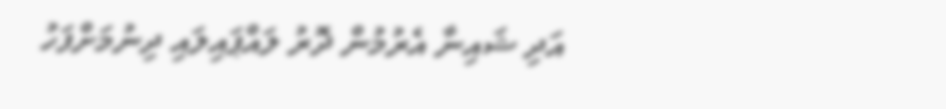އަދި ޝައިނާ އެރުމުން ދޮރު ލައްޕައިލައި ދިނުމަށްފަހު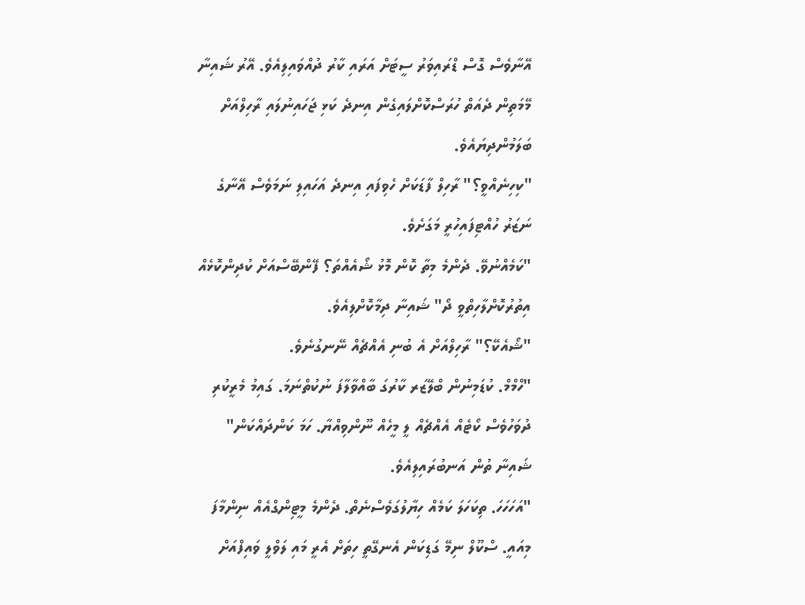އޭނާވެސް ގޮސް ޑްރައިވަރު ސީޓަށް އަރައި ކާރު ދުއްވައިލިއެވެ. އޭރު ޝައިނާ މޭމަތިން ދެއަތް ހުރަސްކޮށްލައިގެން އިނދެ ކަޅި ޖަހައިނުލައި ރާހިލްއަށް ބަލަމުންދިޔައެވެ.
"ކިހިނެއްވީ؟" ރާހިލް ފާޑަކަށް ހެވިފައި އިނދެ އަހައިލި ނަމަވެސް އޭނާގެ ނަޒަރު ހުއްޓިފައިހުރީ މަގަށެވެ.
"ކަމެއްނުވޭ. ދެންމެ މިތާ ކޮން މޮޅު ޝޯއެއްތަ؟ ފޭންބޭސްއަށް ކުދިންކޮޅެއް އިތުރުކޮށްލާހިތްވީ ދޯ" ޝައިނާ ދިމާކޮށްލިއެވެ.
"ޝޯއެކޭ؟" ރާހިލްއަށް އެ ބުނި އެއްޗެއް ނޭނގުނެވެ.
"ހްމްމް. ކުޑަމިނުން ބްލޭޒަރ ކާރުގަ ބާއްވާލާފަ ނުކުތްނަމަ. ގައިމު މެރީކުރި ދުވަހުވެސް ކޯޓެއް އެއްޗެއް ލީ މީހެއް ނޫންވިއްޔާ. ހަމަ ކަންދައްކަން" ޝައިނާ ތުން އަނބުރައިލިއެވެ.
"އަހަހަހަ. ތިކަހަލަ ކަމެއް ހިޔާލުގަވެސްނެތް. ދެންމެ މީޓިންގްއެއް ނިންމާފަ މިއައީ. ސްކޫލް ނިމޭ ގަޑިކަން އެނގޭތީ ހިތަށް އެރީ މައި ލަވްލީ ވައިފްއަށް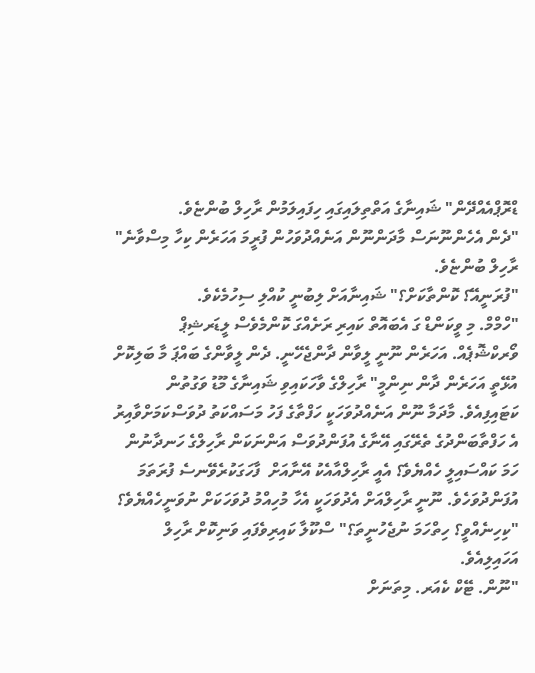ޑްރޮޕްއެއްދޭން" ޝައިނާގެ އަތްތިލައިގައި ހިފައިލަމުން ރާހިލް ބުންޏެވެ.
"ދެން އެހެންނޫނަސް މާދަންނޫން އަނެއްދުވަހުން ފުރީމަ އަހަރެން ކިހާ މިސްވާނެ" ރާހިލް ބުންޏެވެ.
"ފުރަނީއޭ؟ ކޮންތާކަށް؟" ޝައިނާއަށް ލިބުނީ ކުއްލި ސިހުމެކެވެ.
"ހްމްމް. މި ވީކަންޑް ގަ އެބައޮތް ކައިރި ރަށެއްގަ ކޮންމެވެސް ލީޑަރޝިޕް ވޯރކްޝޮޕެއް. އަހަރެން ނޫނީ ލީވާން ދާންޖެހޭނީ. ދެން ލީވާންގެ ބައްޕަ މާ ބަލިކޮށް އުޅޭތީ އަހަރެން ދާން ނިންމީ" ރާހިލްގެ ވާހަކައިވި ޝައިނާގެ މޫޑު ވަގުތުން ކަޓައިފިއެވެ. މާދަމާ ނޫން އަނެއްދުވަހަކީ ހަފްތާގެ ފަހު މަސައްކަތު ދުވަސްކަމަށްވާއިރު އެ ހަފްތާބަންދުގެ ތެރޭގައި އޭނާގެ އުފަންދުވަސް އަންނަކަން ރާހިލްގެ ހަނދާނުން ހަމަ ކައްސައިލީ ހެއްޔެވެ؟ އެއީ ރާހިލްއާއެކު އޭނާއަށް  ފާހަގަކުރެވޭނސެ ފުރަތަމަ އުފަންދުވަހެވެ. ނޫނީ ރާހިލްއަށް އެދުވަހަކީ އެހާ މުހިއްމު ދުވަހަކަށް ނުވަނީހެއްޔެވެ؟
"ކިހިނެއްވީ؟ ހިތްހަމަ ނުޖެހުނީތަ؟" ސްކޫލާ ކައިރިވެފައި ވަނިކޮށް ރާހިލް އަހައިލިއެވެ.
"ނޫން. ޓޭކް ކެއަރ. މިތަނަށް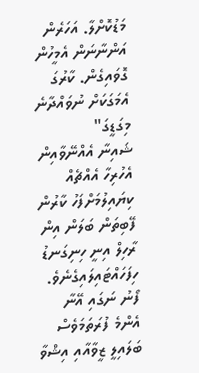މަޑުކޮށްލާ. އަހަރެން އަންނާނަން އެމީހުން ގޮވައިގެން. ކާރުގަ އެމަގަކަށް ނުވައްދާނެ މިގަޑީގަ"
ޝައިނާ އެއްނޭވާއިން އެހުރިހާ އެއްޗެއް ކިޔައިލުމަށްފަހު ކާރުން ފޭބިތަން ބަލަން އިން ރާހިލް އިނީ ހިނިގަނޑު ހިފަހައްޓައިލައިގެނެވެ. ފޯނު ނަގައި އޭނާ އެންމެ ފުރަތަމަވެސް ބަލައިލީ ޒީވާއާއި އިޝްވާ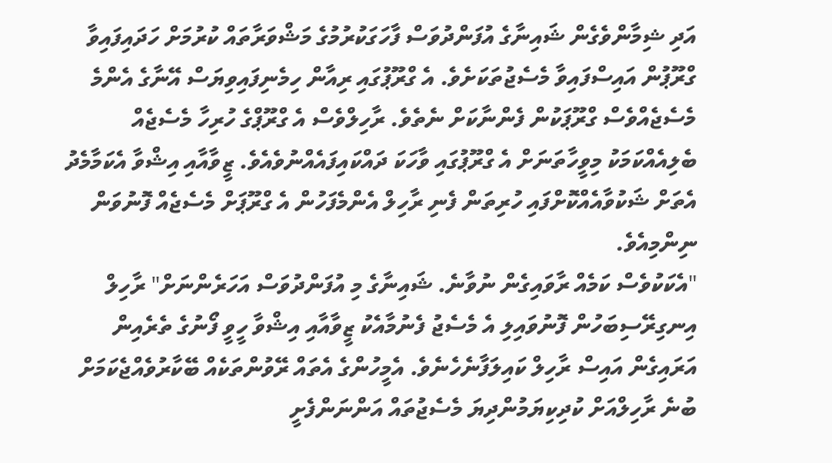އަދި ޝިމާންވެގެން ޝައިނާގެ އުފަންދުވަސް ފާހަގަކުރުމުގެ މަޝްވަރާތައް ކުރުމަށް ހަދައިފައިވާ ގްރޫޕުން އައިސްފައިވާ މެސެޖުތަކަށެވެ. އެ ގްރޫޕުގައި ރިއާން ހިމެނިފައިވިޔަސް އޭނާގެ އެންމެ މެސެޖެއްވެސް ގްރޫޕަކުން ފެންނާކަށް ނެތެވެ. ރާހިލްވެސް އެ ގްރޫޕްގެ ހުރިހާ މެސެޖެއް ބެލިއެއްކަމަކު މިވީހާތަނަށް އެ ގްރޫޕުގައި ވާހަކަ ދައްކައިފައެއްނުވެއެވެ. ޒީވާއާއި އިޝްވާ އެކަމާމެދު އެތަށް ޝަކުވާއެއްކޮށްފައި ހުރިތަން ފެނި ރާހިލް އެންމެފަހުން އެ ގްރޫޕަށް މެސެޖެއް ފޮނުވަން ނިންމިއެވެ.
"އެކަކުވެސް ކަމެއް ރާވައިގެން ނުވާނެ. ޝައިނާގެ މި އުފަންދުވަސް އަހަރެންނަށް" ރާހިލް އިނގިރޭސިބަހުން ފޮނުވައިލި އެ މެސެޖު ފެނުމާއެކު ޒީވާއާއި އިޝްވާ ހީވީ ފޯނުގެ ތެރެއިން އަރައިގެން އައިސް ރާހިލް ކައިލަފާނެހެނެވެ. އެމީހުންގެ އެތައް ރޭވުންތަކެއް ބޭކާރުވެއްޖެކަމަށް ބުނެ ރާހިލްއަށް ކުދިކިޔަމުންދިޔަ މެސެޖުތައް އަންނަންފެށީ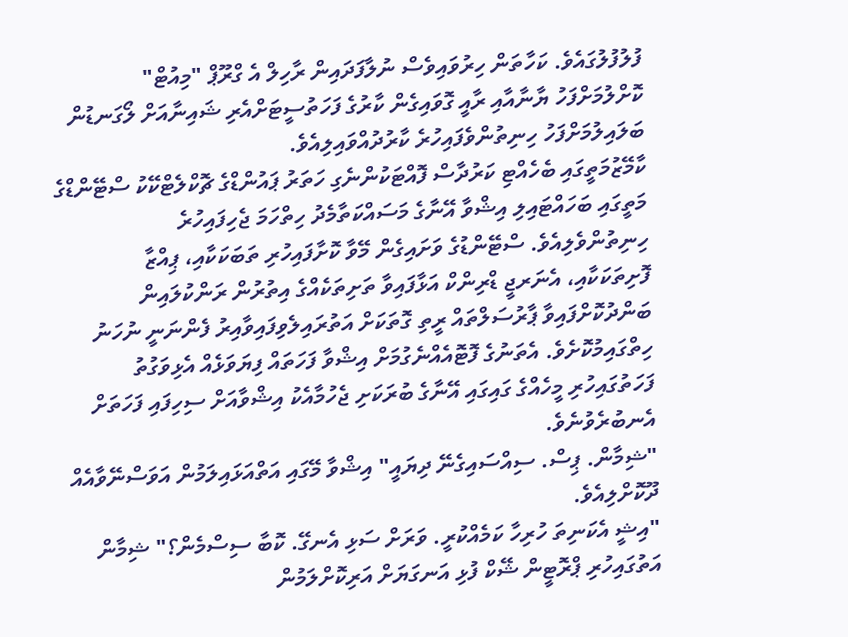ފުލުފުލުގައެވެ. ކަހާތަން ހިރުވައިވެސް ނުލާފަދައިން ރާހިލް އެ ގްރޫޕް "މިއުޓް" ކޮށްލުމަށްފަހު ޔާނާއާއި ރާއީ ގޮވައިގެން ކާރުގެ ފަހަތުސީޓަށްއެރި ޝައިނާއަށް ލޯގަނޑުން ބަލައިލުމަށްފަހު ހިނިތުންވެފައިހުރެ ކާރުދުއްވައިލިއެވެ.
ކާމޭޒުމަތީގައި ބެހެއްޓި ކަރުދާސް ފޮއްޓަކުންނެގި ހަތަރު ޕައުންޑްގެ ޗޮކްލެޓްކޭކު ސްޓޭންޑްގެ މަތީގައި ބަހައްޓައިލި އިޝްވާ އޭނާގެ މަސައްކަތާމެދު ހިތްހަމަ ޖެހިފައިހުރެ ހިނިތުންވެލިއެވެ. ސްޓޭންޑުގެ ވަށައިގެން މޭވާ ކޮށާފައިހުރި ތަބަކަކާއި، ޕިއްޒާ ފޮށިތަކަކާއި، އެނަރޖީ ޑްރިންކް އަޅާފައިވާ ތަށިތަކެއްގެ އިތުރުން ރަންކުލައިން ބަންދުކޮށްފައިވާ ޕާރުސަލްތައް ރީތި ގޮތަކަށް އަތުރައިލެވިފައިވާއިރު ފެންނަނީ ނުހަނު ހިތްގައިމުކޮށެވެ. އެތަނުގެ ފޮޓޮއެއްނެގުމަށް އިޝްވާ ފަހަތައް ފިޔަވަޅެއް އެޅިވަގުތު ފަހަތުގައިހުރި މީހެއްގެ ގައިގައި އޭނާގެ ބުރަކަށި ޖެހުމާއެކު އިޝްވާއަށް ސިހިފައި ފަހަތަށް އެނބުރެވުނެވެ.
"ޝިމާން. ޕިސް. ސިއްސައިގެނޭ ދިޔައީ" އިޝްވާ މޭގައި އަތްއަޅައިލަމުން އަވަސްނޭވާއެއް ދޫކޮށްލިއެވެ.
"އިޝީ އެކަނިތަ ހުރިހާ ކަމެއްކުރީ. ވަރަށް ސަޅި އެނގޭ. ކޮބާ ސިސްމެން؟" ޝިމާން އަތުގައިހުރި ޕްރޮޓީން ޝޭކް ފުޅި އަނގަޔަށް އަރިކޮށްލަމުން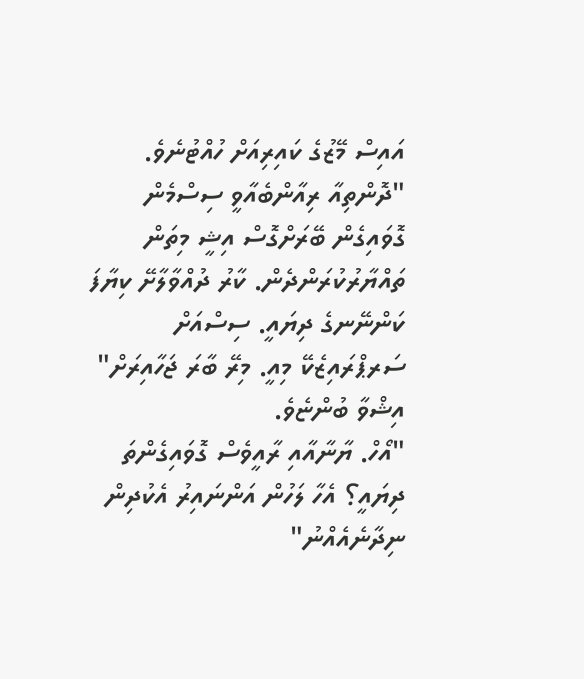އައިސް މޭޒުގެ ކައިރިއަށް ހުއްޓުނެވެ.
"ދޮންތިއާ ރިއާންބެއާވީ ސިސްމެން ގޮވައިގެން ބޭރަށްގޮސް އިޝީ މިތަން ތައްޔާރުކުރަންދެން. ކާރު ދުއްވާލާށޭ ކިޔާފަ ކަންނޭނގެ ދިޔައީ. ސިސްއަށް ސަރޕްރައިޒެކޭ މިއީ. މިރޭ ބާރަ ޖަހާއިރަށް" އިޝްވާ ބުންޏެވެ.
"އޯހް. ޔާނާއާއި ރާއީވެސް ގޮވައިގެންތަ ދިޔައީ؟ އެހާ ލަހުން އަންނައިރު އެކުދިން ނިދާނެއެއްނު"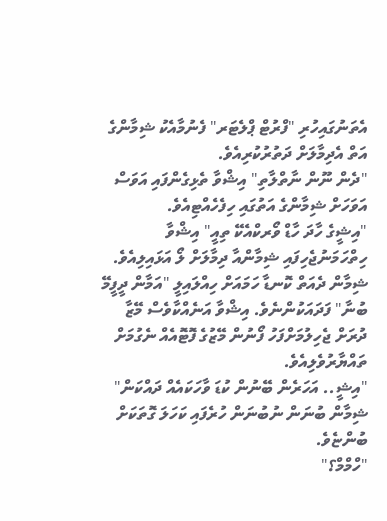އެތަނުގައިހުރި "ފްރުޓް ޕްލެޓަރ" ފެނުމާއެކު ޝިމާންގެ އަތް އެދިމާލަށް ދަތުރުކުރިއެވެ.
"ދެން ނޫން ނާތްލާތި" އިޝްވާ ތެޅިގެންފައި އަވަސް އަވަހަށް ޝިމާންގެ އަތުގައި ހިފެހެއްޓިއެވެ.
"އިޝީގެ ހާދަ ހާޑް ވޯރކްއެކޭ ތިއީ" އިޝްވާ ހިތްހަމަނުޖެހިފައި ޝިމާންއާ ދިމާލަށް ލޯ އަޅައިލިއެވެ. ޝިމާން ދެއަތް ކޮނޑާ ހަމައަށް ހިއްލައިލީ "އަމާން ދީފީމޭ ބުނާ" ފަދައަކުންނެވެ. އިޝްވާ އަނެއްކާވެސް މޭޒާ ދުރަށް ޖެހިލުމަށްފަހު ފޯނުން މޭޒުގެ ފޮޓޮއެއް ނެގުމަށް ތައްޔާރުވެލިއެވެ.
"އިޝީ.. އަހަރެން ބޭނުން ކުޑަ ވާހަކައެއް ދައްކަން" ޝިމާން ބުނަން ނުބުނަން ހުރެފައި ކަހަލަ ގޮތަކަށް ބުންޏެވެ.
"ހްމްމް؟"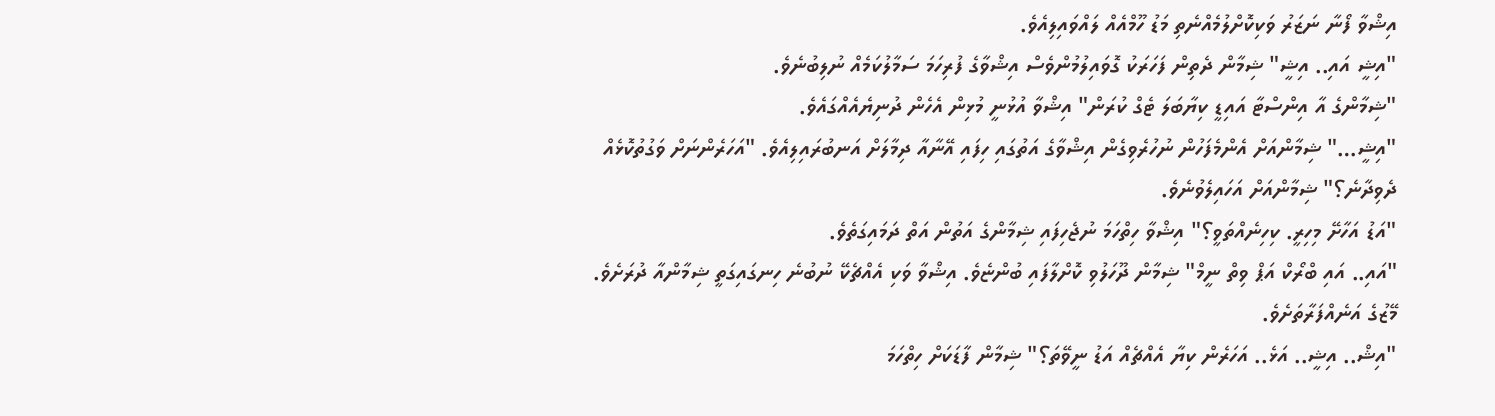އިޝްވާ ފޯނާ ނަޒަރު ވަކިކޮށްލުމެއްނެތި މަޑު ހޫމްއެއް ލައްވައިލިއެވެ.
"އިޝީ އައި.. އިޝީ" ޝިމާން ދެތިން ފަހަރަކު ގޮވައިލުމުންވެސް އިޝްވާގެ ފުރިހަމަ ސަމާލުކަމެއް ނުލިބުނެވެ.
"ޝިމާންގެ އާ އިންސްޓާ އައިޑީ ކިޔާބަލަ ޓެގް ކުރަން" އިޝްވާ އުޅުނީ މުޅިން އެހެން ދުނިޔެއެއްގައެވެ.
"އިޝީ…" ޝިމާންއަށް އެންމެފަހުން ނުހުރެވިގެން އިޝްވާގެ އަތުގައި ހިފައި އޭނާއާ ދިމާލަށް އަނބުރައިލިއެވެ. "އަހަރެންނަށް ވަގުތުކޮޅެއް ދެވިދާނެ؟" ޝިމާންއަށް އަހައިލެވުނެވެ.
"އަޑު އަހާށޭ މިހިރީ. ކިހިނެއްތަވީ؟" އިޝްވާ ހިތްހަމަ ނުޖެހިފައި ޝިމާންގެ އަތުން އަތް ދަމައިގަތެވެ.
"އައި.. އައި ބްރޯކް އަޕް ވިތް ނީމް" ޝިމާން ދޫހަލުވި ކޮށްލާފައި ބުންޏެވެ. އިޝްވާ ވަކި އެއްޗެކޭ ނުބުނެ ހިނގައިގަތީ ޝިމާންއާ ދުރަށެވެ. މޭޒުގެ އަނެއްފަރާތަށެވެ.
"އިޝް.. އިޝީ.. އަޅެ.. އަހަރެން ކިޔާ އެއްޗެއް އަޑު ނީވޭތަ؟" ޝިމާން ފާޑަކަށް ހިތްހަމަ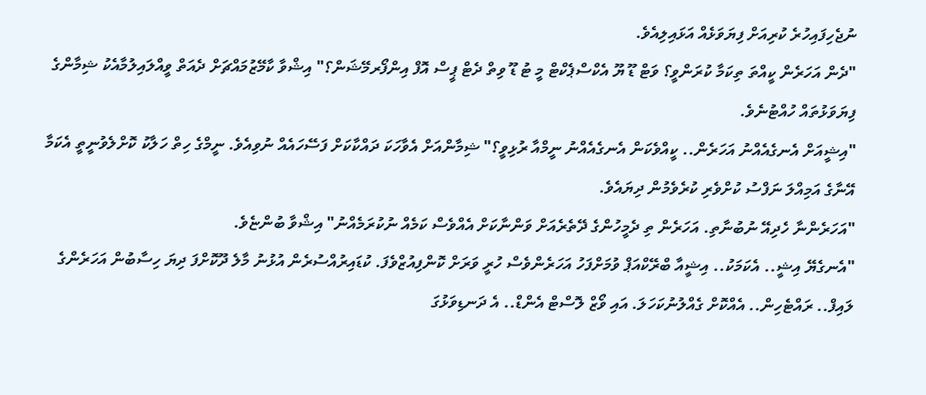ނުޖެހިފައިހުރެ ކުރިއަށް ފިޔަވަޅެއް އަޅައިލިއެވެ.
"ދެން އަހަރެން ކީއްތަ ތިކަމާ ކުރަންވީ؟ ވަޓް ޑޫ ޔޫ އެކްސްޕެކްޓް މީ ޓު ޑޫ ވިތް ދެޓް ޕީސް އޮފް އިންފޯރމޭޝަން؟" އިޝްވާ ކާމޭޒުމައްޗަށް ދެއަތް ވީއްލައިލުމާއެކު ޝިމާންގެ ފިޔަވަޅުތައް ހުއްޓުނެވެ.
"އިޝީއަށް އެނގެއެއްނު އަހަރެން.. ކީއްވެކަން އެނގެއެއްނު ނީމްއާ ރުޅިވީ؟" ޝިމާންއަށް އެވާހަކަ ދައްކާކަށް ފަސޭހައެއް ނުވިއެވެ. ނީމްގެ ހިތް ހަލާކު ކޮށްލެވުނީތީ އެކަމާ އޭނާގެ އަމިއްލަ ނަފްސު ކުށްވެރި ކުރެވެމުން ދިޔައެވެ.
"އަހަރެންނާ ހެދިއޭ ނުބުނާތި. އަހަރެން ތި ދެމީހުންގެ ދޭތެރެއަށް ވަންނާކަށް އެއްވެސް ކަމެއް ނުކުރަމެއްނު" އިޝްވާ ބުންޏެވެ.
"އެނގެޔޭ އިޝީ.. އެކަމަކު.. އިޝީއާ ބްރޭކްއަޕް ވުމަށްފަހު އަހަރެންވެސް ހުރީ ވަރަށް ކޮންފިއުޒްވެފަ. ކުޑައިރުއްސުރެން އުޅުނު މާލެ ދޫކޮށްފަ ދިޔަ ހިސާބުން އަހަރެންގެ ލައިފް.. ރައްޓެހިން.. އެއްކޮށް ގެއްލުނުކަހަލަ. އައި ވޯޒް ލޮސްޓް އެންޑް.. އެ ދަނޑިވަޅުގަ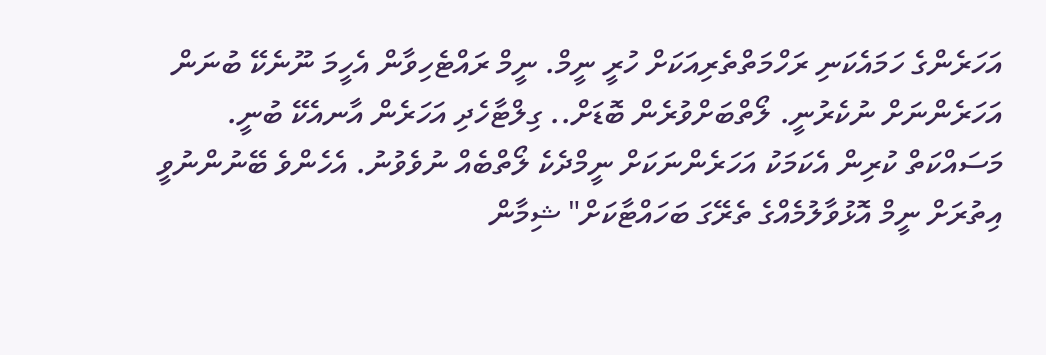އަހަރެންގެ ހަމައެކަނި ރަހްމަތްތެރިއަކަށް ހުރީ ނީމް. ނީމް ރައްޓެހިވާން އެހީމަ ނޫނެކޭ ބުނަން އަހަރެންނަށް ނުކެރުނީ. ލޯތްބަށްވުރެން ބޮޑަށް.. ގިލްޓާހެދި އަހަރެން އާނއެކޭ ބުނީ. މަސައްކަތް ކުރިން އެކަމަކު އަހަރެންނަކަށް ނީމްދެކެ ލޯތްބެއް ނުވެވުނު. އެހެންވެ ބޭނުންނުވީ އިތުރަށް ނީމް އޮޅުވާލުމެއްގެ ތެރޭގަ ބަހައްޓާކަށް" ޝިމާން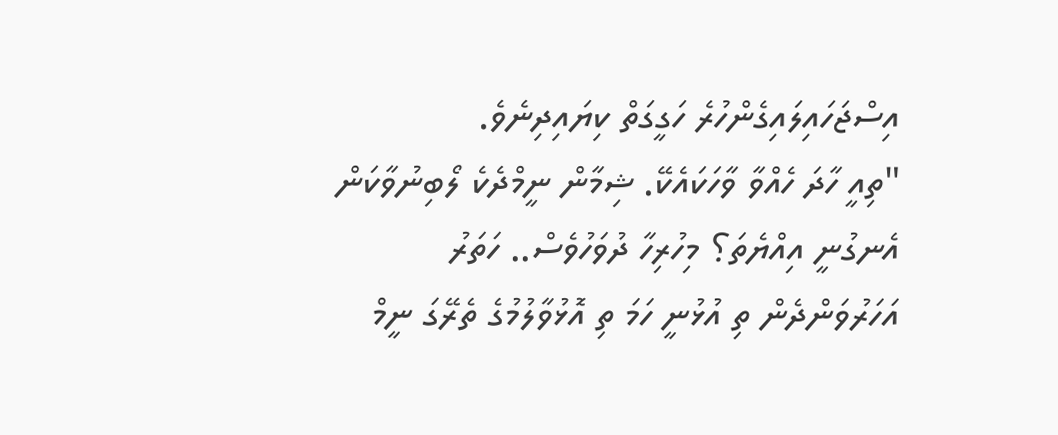އިސްޖަހައިލައިގެންހުރެ ހަގީގަތް ކިޔައިދިނެވެ.
"ތިއީ ހާދަ ހެއްވާ ވާހަކައެކޭ. ޝިމާން ނީމްދެކެ ލޯބިނުވާކަން އެނގުނީ އިއްޔެތަ؟ މިހުރިހާ ދުވަހުވެސް.. ހަތަރު އަހަރުވަންދެން ތި އުޅުނީ ހަމަ ތި އޮޅުވާލުމުގެ ތެރޭގަ ނީމް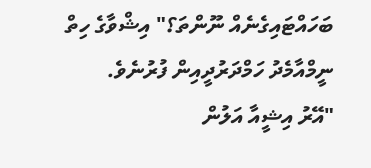ބަހައްޓައިގެނެއް ނޫންތަ؟" އިޝްވާގެ ހިތް ނީމްއާމެދު ހަމްދަރުދީއިން ފުރުނެވެ.
"އޭރު އިޝީއާ އަލުން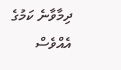ދިމާވާނެ ކަމުގެ އެއްވެސް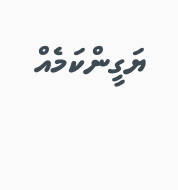ޔަގީންކަމެއް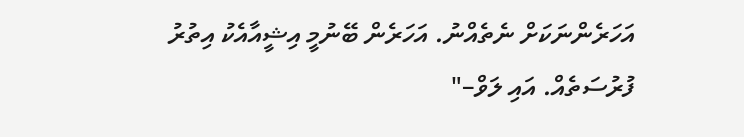އަހަރެންނަކަށް ނެތެއްނު. އަހަރެން ބޭނުމީ އިޝީއާއެކު އިތުރު ފުރުސަތެއް. އައި ލަވް–"